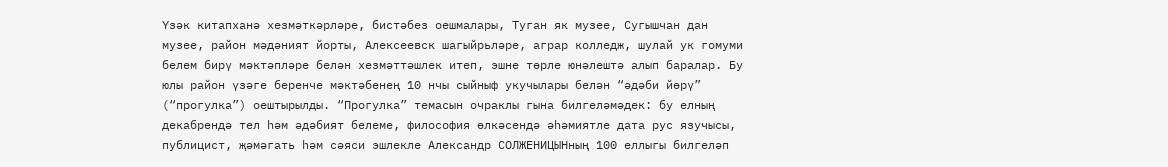Үзәк китапханә хезмәткәрләре, бистәбез оешмалары, Туган як музее, Сугышчан дан музее, район мәдәният йорты, Алексеевск шагыйрьләре, аграр колледж, шулай ук гомуми белем бирү мәктәпләре белән хезмәттәшлек итеп, эшне төрле юнәлештә алып баралар. Бу юлы район үзәге беренче мәктәбенең 10 нчы сыйныф укучылары белән “әдәби йөрү” (“прогулка”) оештырылды. “Прогулка” темасын очраклы гына билгеләмәдек: бу елның декабрендә тел һәм әдәбият белеме, философия өлкәсендә әһәмиятле дата рус язучысы, публицист, җәмәгать һәм сәяси эшлекле Александр СОЛЖЕНИЦЫНның 100 еллыгы билгеләп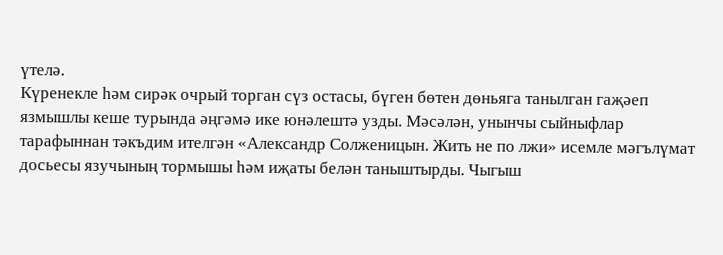үтелә.
Күренекле һәм сирәк очрый торган сүз остасы, бүген бөтен дөньяга танылган гаҗәеп язмышлы кеше турында әңгәмә ике юнәлештә узды. Мәсәлән, унынчы сыйныфлар тарафыннан тәкъдим ителгән «Александр Солженицын. Жить не по лжи» исемле мәгълүмат досьесы язучының тормышы һәм иҗаты белән таныштырды. Чыгыш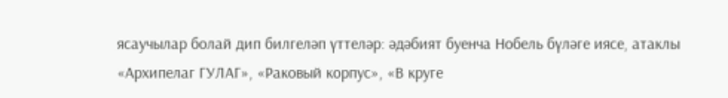ясаучылар болай дип билгеләп үттеләр: әдәбият буенча Нобель бүләге иясе, атаклы «Архипелаг ГУЛАГ», «Раковый корпус», «В круге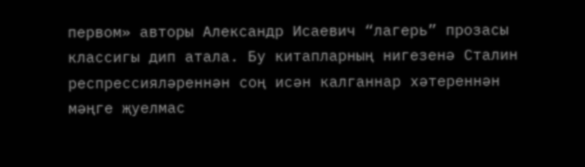первом» авторы Александр Исаевич “лагерь” прозасы классигы дип атала. Бу китапларның нигезенә Сталин респрессияләреннән соң исән калганнар хәтереннән мәңге җуелмас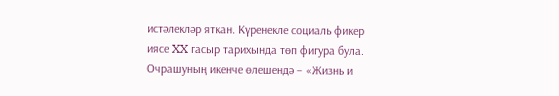истәлекләр яткан. Күренекле социаль фикер иясе XX гасыр тарихында төп фигура була.
Очрашуның икенче өлешендә – «Жизнь и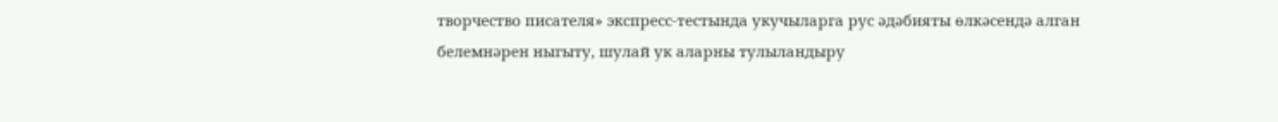творчество писателя» экспресс-тестында укучыларга рус әдәбияты өлкәсендә алган белемнәрен ныгыту, шулай ук аларны тулыландыру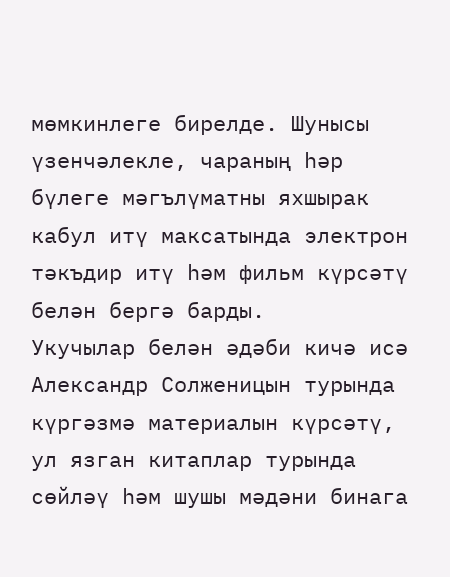мөмкинлеге бирелде. Шунысы үзенчәлекле, чараның һәр бүлеге мәгълүматны яхшырак кабул итү максатында электрон тәкъдир итү һәм фильм күрсәтү белән бергә барды.
Укучылар белән әдәби кичә исә Александр Солженицын турында күргәзмә материалын күрсәтү, ул язган китаплар турында сөйләү һәм шушы мәдәни бинага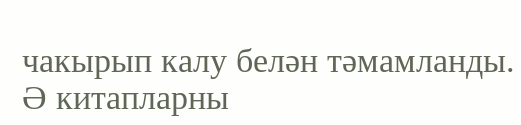чакырып калу белән тәмамланды. Ә китапларны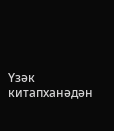Үзәк китапханәдән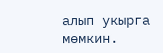алып укырга мөмкин.